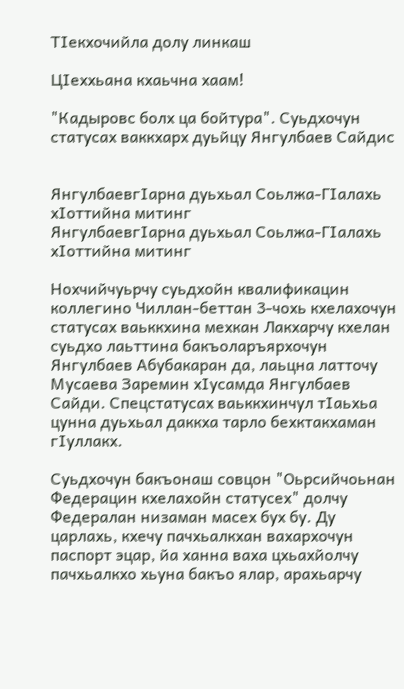ТIекхочийла долу линкаш

ЦIеххьана кхаьчна хаам!

"Кадыровс болх ца бойтура". Суьдхочун статусах ваккхарх дуьйцу Янгулбаев Сайдис


ЯнгулбаевгIарна дуьхьал Соьлжа-ГIалахь хIоттийна митинг
ЯнгулбаевгIарна дуьхьал Соьлжа-ГIалахь хIоттийна митинг

Нохчийчуьрчу суьдхойн квалификацин коллегино Чиллан-беттан 3-чохь кхелахочун статусах ваьккхина мехкан Лакхарчу кхелан суьдхо лаьттина бакъоларъярхочун Янгулбаев Абубакаран да, лаьцна латточу Мусаева Заремин хIусамда Янгулбаев Сайди. Спецстатусах ваьккхинчул тIаьхьа цунна дуьхьал даккха тарло бехктакхаман гIуллакх.

Суьдхочун бакъонаш совцон "Оьрсийчоьнан Федерацин кхелахойн статусех" долчу Федералан низаман масех бух бу. Ду царлахь, кхечу пачхьалкхан вахархочун паспорт эцар, йа ханна ваха цхьахйолчу пачхьалкхо хьуна бакъо ялар, арахьарчу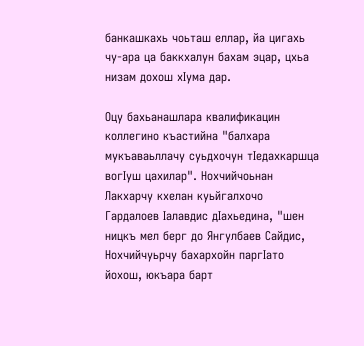банкашкахь чоьташ еллар, йа цигахь чу-ара ца баккхалун бахам эцар, цхьа низам дохош хIума дар.

Оцу бахьанашлара квалификацин коллегино къастийна "балхара мукъаваьллачу суьдхочун тIедахкаршца вогIуш цахилар". Нохчийчоьнан Лакхарчу кхелан куьйгалхочо Гардалоев Iалавдис дIахьедина, "шен ницкъ мел берг до Янгулбаев Сайдис, Нохчийчуьрчу бахархойн паргIато йохош, юкъара барт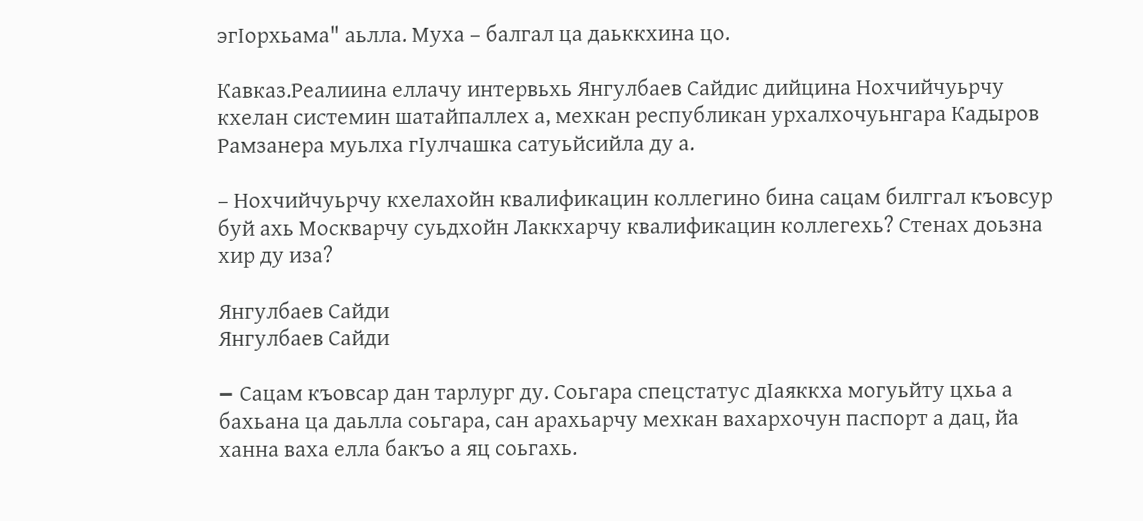эгIорхьама" аьлла. Муха – балгал ца даьккхина цо.

Кавказ.Реалиина еллачу интервьхь Янгулбаев Сайдис дийцина Нохчийчуьрчу кхелан системин шатайпаллех а, мехкан республикан урхалхочуьнгара Кадыров Рамзанера муьлха гIулчашка сатуьйсийла ду а.

– Нохчийчуьрчу кхелахойн квалификацин коллегино бина сацам билггал къовсур буй ахь Москварчу суьдхойн Лаккхарчу квалификацин коллегехь? Стенах доьзна хир ду иза?

Янгулбаев Сайди
Янгулбаев Сайди

– Cацам къовсар дан тарлург ду. Соьгара спецстатус дIаяккха могуьйту цхьа а бахьана ца даьлла соьгара, сан арахьарчу мехкан вахархочун паспорт а дац, йа ханна ваха елла бакъо а яц соьгахь.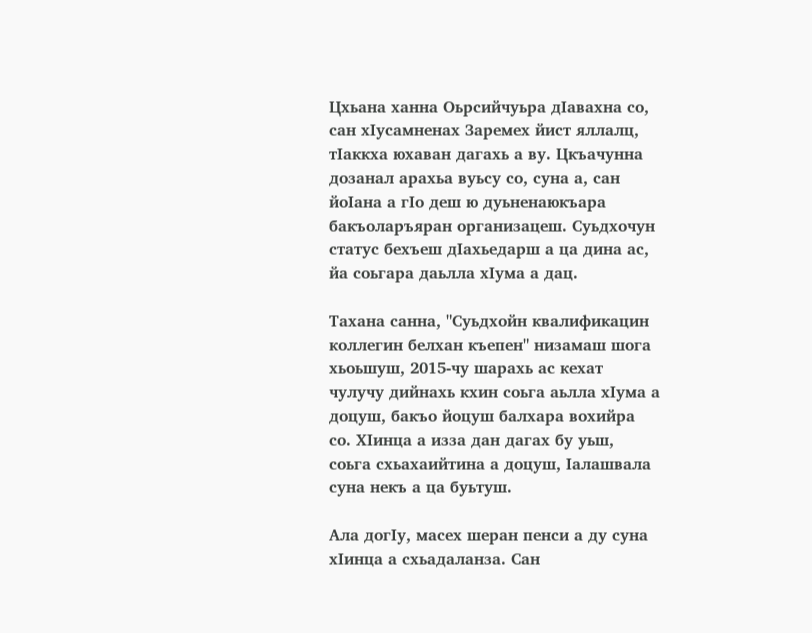Цхьана ханна Оьрсийчуьра дIавахна со, сан хIусамненах Заремех йист яллалц, тIаккха юхаван дагахь а ву. Цкъачунна дозанал арахьа вуьсу со, суна а, сан йоIана а гIо деш ю дуьненаюкъара бакъоларъяран организацеш. Суьдхочун статус бехъеш дIахьедарш а ца дина ас, йа соьгара даьлла хIума а дац.

Тахана санна, "Суьдхойн квалификацин коллегин белхан къепен" низамаш шога хьоьшуш, 2015-чу шарахь ас кехат чулучу дийнахь кхин соьга аьлла хIума а доцуш, бакъо йоцуш балхара вохийра со. ХIинца а изза дан дагах бу уьш, соьга схьахаийтина а доцуш, Iалашвала суна некъ а ца буьтуш.

Ала догIу, масех шеран пенси а ду суна хIинца а схьадаланза. Сан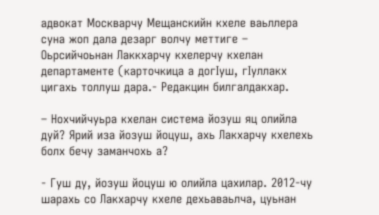адвокат Москварчу Мещанскийн кхеле ваьллера суна жоп дала дезарг волчу меттиге – Оьрсийчоьнан Лаккхарчу кхелерчу кхелан департаменте (карточкица а догIуш, гIуллакх цигахь толлуш дара.- Редакцин билгалдакхар.

– Нохчийчуьра кхелан система йозуш яц олийла дуй? Ярий иза йозуш йоцуш, ахь Лакхарчу кхелехь болх бечу заманчохь а?

- Гуш ду, йозуш йоцуш ю олийла цахилар. 2012-чу шарахь со Лакхарчу кхеле дехьаваьлча, цуьнан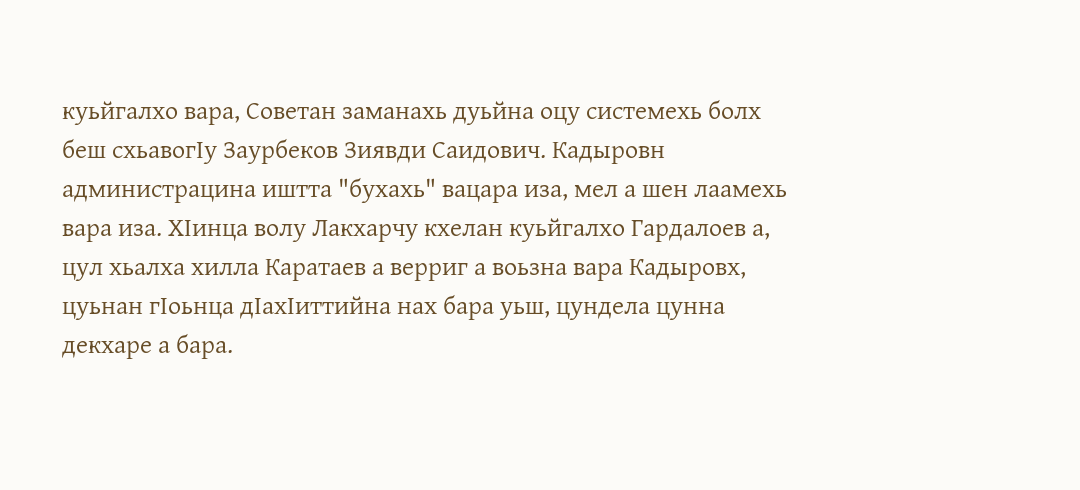куьйгалхо вара, Советан заманахь дуьйна оцу системехь болх беш схьавогIу Заурбеков Зиявди Саидович. Кадыровн администрацина иштта "бухахь" вацара иза, мел а шен лаамехь вара иза. ХIинца волу Лакхарчу кхелан куьйгалхо Гардалоев а, цул хьалха хилла Каратаев а верриг а воьзна вара Кадыровх, цуьнан гIоьнца дIахIиттийна нах бара уьш, цундела цунна декхаре а бара.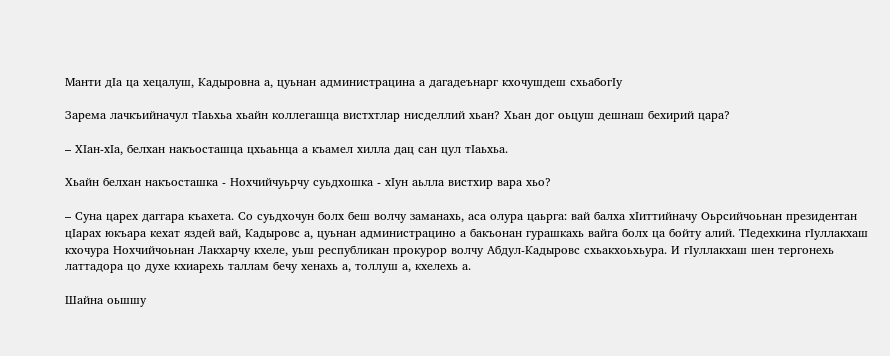Манти дIа ца хецалуш, Кадыровна а, цуьнан администрацина а дагадеънарг кхочушдеш схьабогIу

Зарема лачкъийначул тIаьхьа хьайн коллегашца вистхтлар нисделлий хьан? Хьан дог оьцуш дешнаш бехирий цара?

– ХIан-хIа, белхан накъосташца цхьаьнца а къамел хилла дац сан цул тIаьхьа.

Хьайн белхан накъосташка - Нохчийчуьрчу суьдхошка - хIун аьлла вистхир вара хьо?

– Суна царех даггара къахета. Со суьдхочун болх беш волчу заманахь, аса олура цаьрга: вай балха хIиттийначу Оьрсийчоьнан президентан цIарах юкъара кехат яздей вай, Кадыровс а, цуьнан администрацино а бакъонан гурашкахь вайга болх ца бойту алий. ТIедехкина гIуллакхаш кхочура Нохчийчоьнан Лакхарчу кхеле, уьш республикан прокурор волчу Абдул-Кадыровс схьакхоьхьура. И гIуллакхаш шен тергонехь латтадора цо духе кхиарехь таллам бечу хенахь а, толлуш а, кхелехь а.

Шайна оьшшу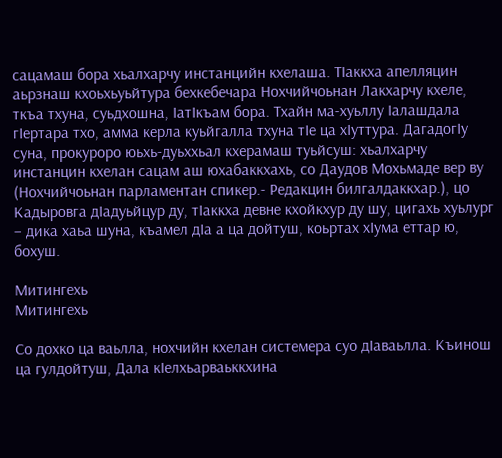сацамаш бора хьалхарчу инстанцийн кхелаша. ТIаккха апелляцин аьрзнаш кхоьхьуьйтура бехкебечара Нохчийчоьнан Лакхарчу кхеле, ткъа тхуна, суьдхошна, IатIкъам бора. Тхайн ма-хуьллу Iалашдала гIертара тхо, амма керла куьйгалла тхуна тIе ца хIуттура. ДагадогIу суна, прокуроро юьхь-дуьххьал кхерамаш туьйсуш: хьалхарчу инстанцин кхелан сацам аш юхабаккхахь, со Даудов Мохьмаде вер ву (Нохчийчоьнан парламентан спикер.- Редакцин билгалдаккхар.), цо Кадыровга дIадуьйцур ду, тIаккха девне кхойкхур ду шу, цигахь хуьлург – дика хаьа шуна, къамел дIа а ца дойтуш, коьртах хIума еттар ю, бохуш.

Митингехь
Митингехь

Со дохко ца ваьлла, нохчийн кхелан системера суо дIаваьлла. Къинош ца гулдойтуш, Дала кIелхьарваьккхина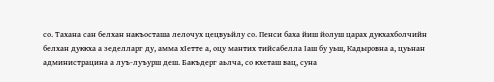со. Тахана сан белхан накъосташа лелочух цецвуьйлу со. Пенси баха йиш йолуш царах дукхахболчийн белхан дуккха а зеделларг ду, амма хIетте а, оцу мантих тийсабелла Iаш бу уьш, Кадыровна а, цуьнан администрацина а луъ-луъурш деш. Бакъдерг аьлча, со кхеташ вац, суна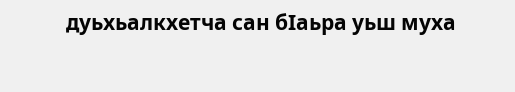дуьхьалкхетча сан бIаьра уьш муха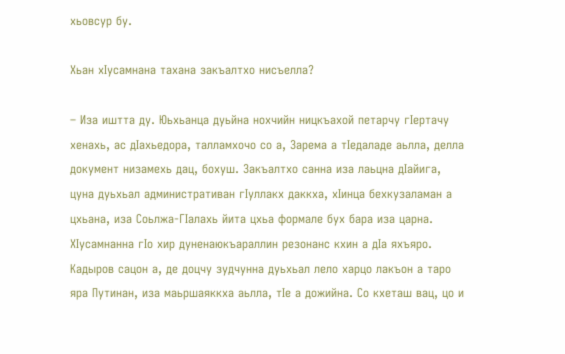хьовсур бу.

Хьан хIусамнана тахана закъалтхо нисъелла?

– Иза иштта ду. Юьхьанца дуьйна нохчийн ницкъахой петарчу гIертачу хенахь, ас дIахьедора, талламхочо со а, Зарема а тIедаладе аьлла, делла документ низамехь дац, бохуш. Закъалтхо санна иза лаьцна дIайига, цуна дуьхьал административан гIуллакх даккха, хIинца бехкузаламан а цхьана, иза Соьлжа-ГIалахь йита цхьа формале бух бара иза царна. ХIусамнанна гIо хир дуненаюкъараллин резонанс кхин а дIа яхъяро. Кадыров сацон а, де доцчу зудчунна дуьхьал лело харцо лакъон а таро яра Путинан, иза маьршаяккха аьлла, тIе а дожийна. Со кхеташ вац, цо и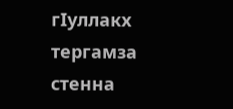гIуллакх тергамза стенна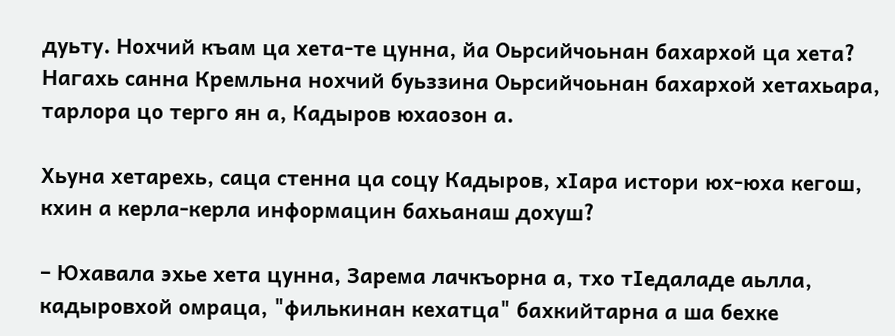дуьту. Нохчий къам ца хета-те цунна, йа Оьрсийчоьнан бахархой ца хета? Нагахь санна Кремльна нохчий буьззина Оьрсийчоьнан бахархой хетахьара, тарлора цо терго ян а, Кадыров юхаозон а.

Хьуна хетарехь, саца стенна ца соцу Кадыров, хIара истори юх-юха кегош, кхин а керла-керла информацин бахьанаш дохуш?

– Юхавала эхье хета цунна, Зарема лачкъорна а, тхо тIедаладе аьлла, кадыровхой омраца, "филькинан кехатца" бахкийтарна а ша бехке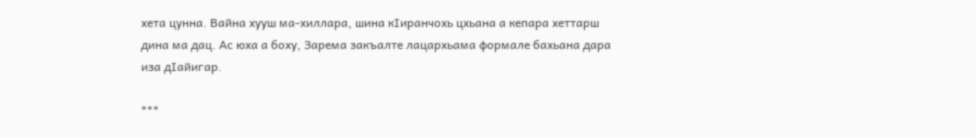хета цунна. Вайна хууш ма-хиллара, шина кIиранчохь цхьана а кепара хеттарш дина ма дац. Ас юха а боху, Зарема закъалте лацархьама формале бахьана дара иза дIайигар.

***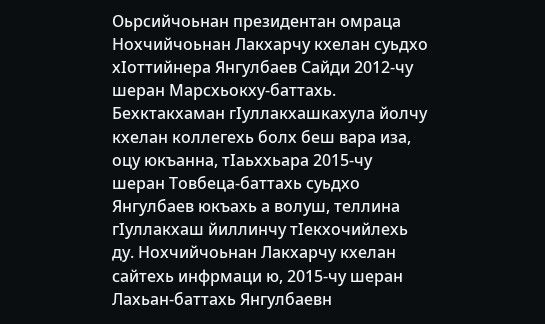Оьрсийчоьнан президентан омраца Нохчийчоьнан Лакхарчу кхелан суьдхо хIоттийнера Янгулбаев Сайди 2012-чу шеран Марсхьокху-баттахь. Бехктакхаман гIуллакхашкахула йолчу кхелан коллегехь болх беш вара иза, оцу юкъанна, тIаьххьара 2015-чу шеран Товбеца-баттахь суьдхо Янгулбаев юкъахь а волуш, теллина гIуллакхаш йиллинчу тIекхочийлехь ду. Нохчийчоьнан Лакхарчу кхелан сайтехь инфрмаци ю, 2015-чу шеран Лахьан-баттахь Янгулбаевн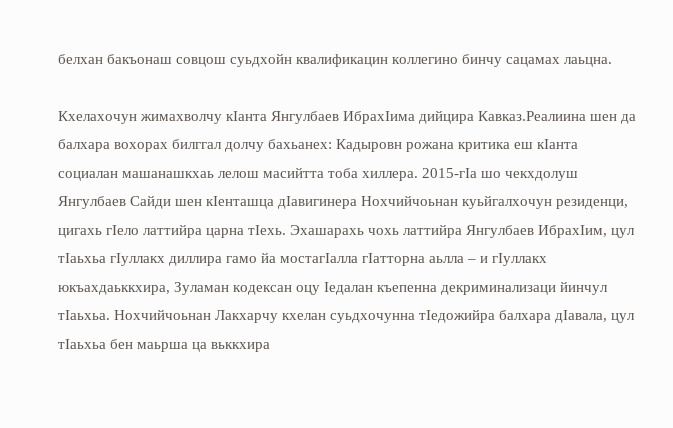белхан бакъонаш совцош суьдхойн квалификацин коллегино бинчу сацамах лаьцна.

Кхелахочун жимахволчу кIанта Янгулбаев ИбрахIима дийцира Кавказ.Реалиина шен да балхара вохорах билггал долчу бахьанех: Кадыровн рожана критика еш кIанта социалан машанашкхаь лелош масийтта тоба хиллера. 2015-гIа шо чекхдолуш Янгулбаев Сайди шен кIенташца дIавигинера Нохчийчоьнан куьйгалхочун резиденци, цигахь гIело латтийра царна тIехь. Эхашарахь чохь латтийра Янгулбаев ИбрахIим, цул тIаьхьа гIуллакх диллира гамо йа мостагIалла гIатторна аьлла – и гIуллакх юкъахдаьккхира, Зуламан кодексан оцу Iедалан къепенна декриминализаци йинчул тIаьхьа. Нохчийчоьнан Лакхарчу кхелан суьдхочунна тIедожийра балхара дIавала, цул тIаьхьа бен маьрша ца вьккхира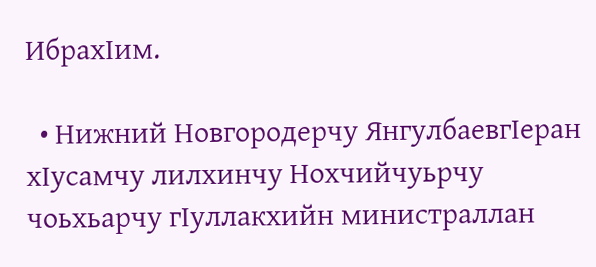ИбрахIим.

  • Нижний Новгородерчу ЯнгулбаевгIеран хIусамчу лилхинчу Нохчийчуьрчу чоьхьарчу гIуллакхийн министраллан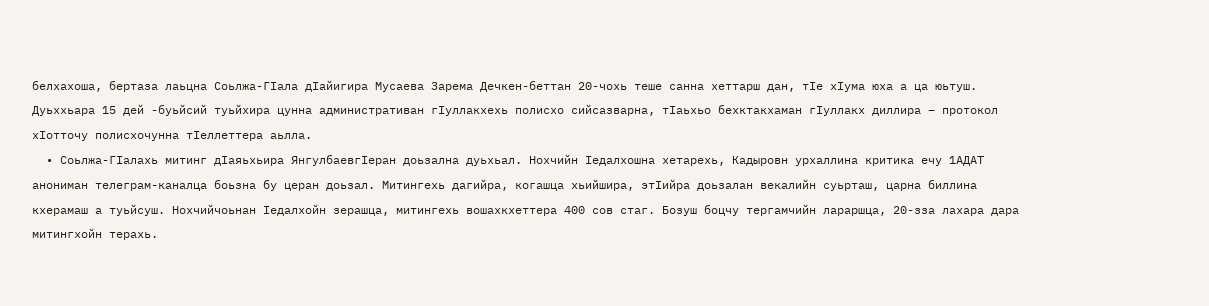белхахоша, бертаза лаьцна Соьлжа-ГIала дIайигира Мусаева Зарема Дечкен-беттан 20-чохь теше санна хеттарш дан, тIе хIума юха а ца юьтуш. Дуьххьара 15 дей -буьйсий туьйхира цунна административан гIуллакхехь полисхо сийсазварна, тIаьхьо бехктакхаман гIуллакх диллира – протокол хIотточу полисхочунна тIеллеттера аьлла.
  • Соьлжа-ГIалахь митинг дIаяьхьира ЯнгулбаевгIеран доьзална дуьхьал. Нохчийн Iедалхошна хетарехь, Кадыровн урхаллина критика ечу 1АДАТ анониман телеграм-каналца боьзна бу церан доьзал. Митингехь дагийра, когашца хьийшира, этIийра доьзалан векалийн суьрташ, царна биллина кхерамаш а туьйсуш. Нохчийчоьнан Iедалхойн зерашца, митингехь вошахкхеттера 400 сов стаг. Бозуш боцчу тергамчийн лараршца, 20-зза лахара дара митингхойн терахь.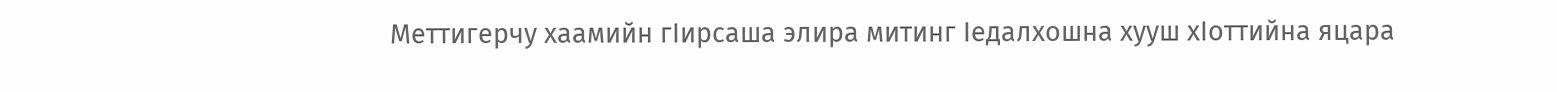Меттигерчу хаамийн гIирсаша элира митинг Iедалхошна хууш хIоттийна яцара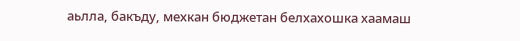аьлла, бакъду, мехкан бюджетан белхахошка хаамаш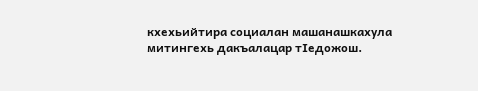кхехьийтира социалан машанашкахула митингехь дакъалацар тIедожош.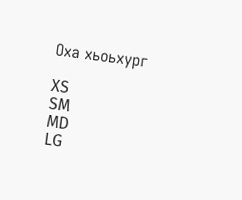Оха хьоьхург

XS
SM
MD
LG